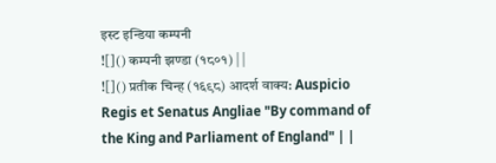इस्ट इन्डिया कम्पनी
![]() कम्पनी झण्डा (१८०१) | |
![]() प्रतीक चिन्ह (१६९८) आदर्श वाक्य: Auspicio Regis et Senatus Angliae "By command of the King and Parliament of England" | |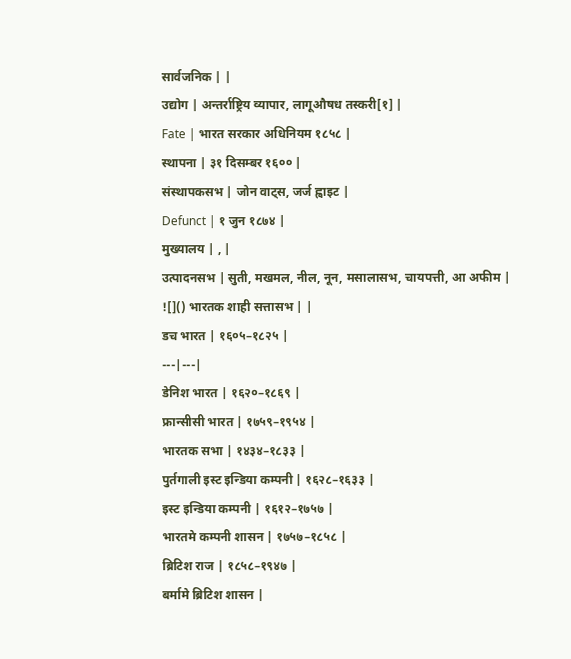सार्वजनिक | |
उद्योग | अन्तर्राष्ट्रिय व्यापार, लागूऔषध तस्करी[१] |
Fate | भारत सरकार अधिनियम १८५८ |
स्थापना | ३१ दिसम्बर १६०० |
संस्थापकसभ | जोन वाट्स, जर्ज ह्वाइट |
Defunct | १ जुन १८७४ |
मुख्यालय | , |
उत्पादनसभ | सुती, मखमल, नील, नून, मसालासभ, चायपत्ती, आ अफीम |
![]() भारतक शाही सत्तासभ | |
डच भारत | १६०५–१८२५ |
---|---|
डेनिश भारत | १६२०–१८६९ |
फ्रान्सीसी भारत | १७५९–१९५४ |
भारतक सभा | १४३४–१८३३ |
पुर्तगाली इस्ट इन्डिया कम्पनी | १६२८–१६३३ |
इस्ट इन्डिया कम्पनी | १६१२–१७५७ |
भारतमे कम्पनी शासन | १७५७–१८५८ |
ब्रिटिश राज | १८५८–१९४७ |
बर्मामे ब्रिटिश शासन |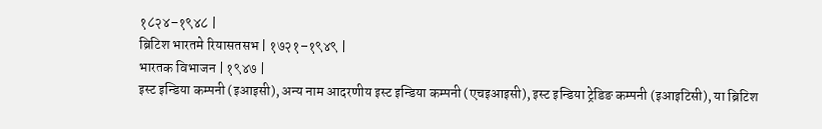१८२४–१९४८ |
ब्रिटिश भारतमे रियासतसभ | १७२१–१९४९ |
भारतक विभाजन | १९४७ |
इस्ट इन्डिया कम्पनी (इआइसी), अन्य नाम आदरणीय इस्ट इन्डिया कम्पनी (एचइआइसी), इस्ट इन्डिया ट्रेडिङ कम्पनी (इआइटिसी), या ब्रिटिश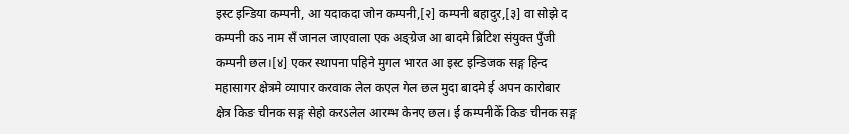इस्ट इन्डिया कम्पनी, आ यदाकदा जोन कम्पनी,[२] कम्पनी बहादुर,[३] वा सोझे द कम्पनी कऽ नाम सँ जानल जाएवाला एक अङ्ग्रेज आ बादमे ब्रिटिश संयुक्त पुँजी कम्पनी छल।[४] एकर स्थापना पहिने मुगल भारत आ इस्ट इन्डिजक सङ्ग हिन्द महासागर क्षेत्रमे व्यापार करवाक लेल कएल गेल छल मुदा बादमे ई अपन कारोबार क्षेत्र किङ चीनक सङ्ग सेहो करऽलेल आरम्भ केनए छल। ई कम्पनीकेँ किङ चीनक सङ्ग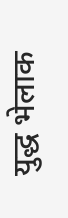युद्ध भेलाक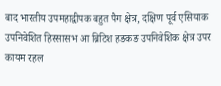बाद भारतीय उपमहाद्वीपक बहुत पैग क्षेत्र, दक्षिण पूर्व एसियाक उपनिवेशित हिस्सासभ आ ब्रिटिश हङकङ उपनिवेशिक क्षेत्र उपर कायम रहल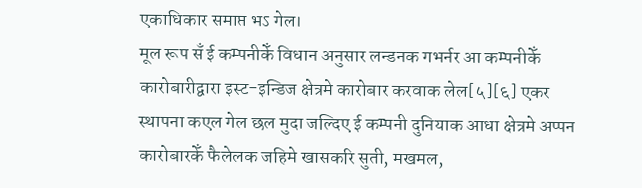एकाधिकार समाप्त भऽ गेल।
मूल रूप सँ ई कम्पनीकेँ विधान अनुसार लन्डनक गभर्नर आ कम्पनीकेँ कारोबारीद्वारा इस्ट-इन्डिज क्षेत्रमे कारोबार करवाक लेल[५][६] एकर स्थापना कएल गेल छल मुदा जल्दिए ई कम्पनी दुनियाक आधा क्षेत्रमे अप्पन कारोबारकेँ फैलेलक जहिमे खासकरि सुती, मखमल,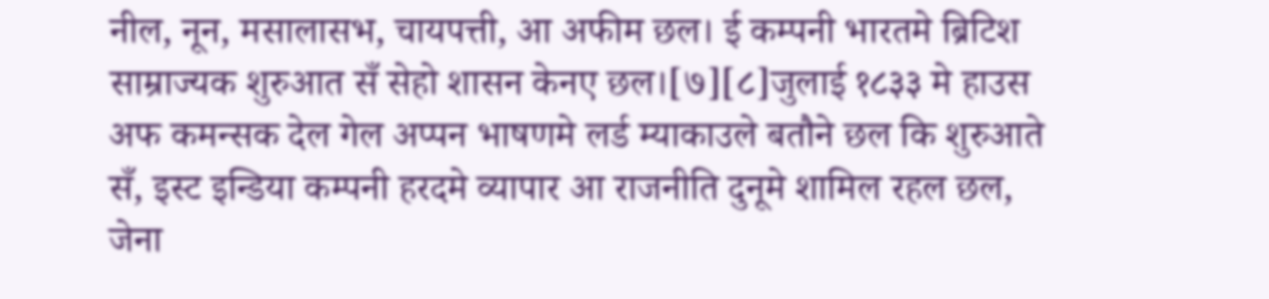नील, नून, मसालासभ, चायपत्ती, आ अफीम छल। ई कम्पनी भारतमे ब्रिटिश साम्राज्यक शुरुआत सँ सेहो शासन केनए छल।[७][८]जुलाई १८३३ मे हाउस अफ कमन्सक देल गेल अप्पन भाषणमे लर्ड म्याकाउले बतौने छल कि शुरुआते सँ, इस्ट इन्डिया कम्पनी हरदमे व्यापार आ राजनीति दुनूमे शामिल रहल छल, जेना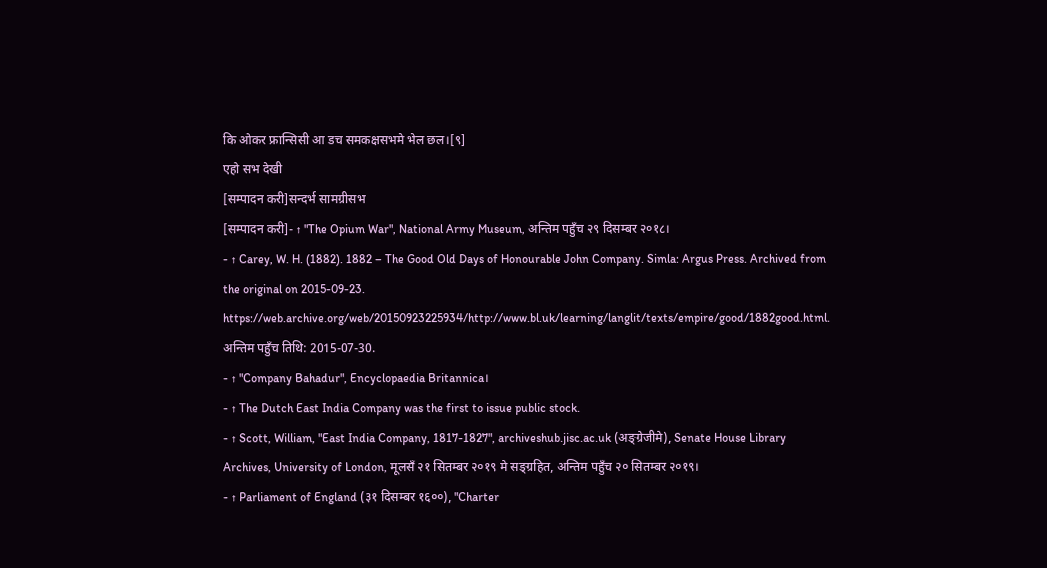कि ओकर फ्रान्सिसी आ डच समकक्षसभमे भेल छल।[९]
एहो सभ देखी
[सम्पादन करी]सन्दर्भ सामग्रीसभ
[सम्पादन करी]- ↑ "The Opium War", National Army Museum, अन्तिम पहुँच २९ दिसम्बर २०१८।
- ↑ Carey, W. H. (1882). 1882 – The Good Old Days of Honourable John Company. Simla: Argus Press. Archived from the original on 2015-09-23. https://web.archive.org/web/20150923225934/http://www.bl.uk/learning/langlit/texts/empire/good/1882good.html. अन्तिम पहुँच तिथि: 2015-07-30.
- ↑ "Company Bahadur", Encyclopaedia Britannica।
- ↑ The Dutch East India Company was the first to issue public stock.
- ↑ Scott, William, "East India Company, 1817-1827", archiveshub.jisc.ac.uk (अङ्ग्रेजीमे), Senate House Library Archives, University of London, मूलसँ २१ सितम्बर २०१९ मे सङ्ग्रहित, अन्तिम पहुँच २० सितम्बर २०१९।
- ↑ Parliament of England (३१ दिसम्बर १६००), "Charter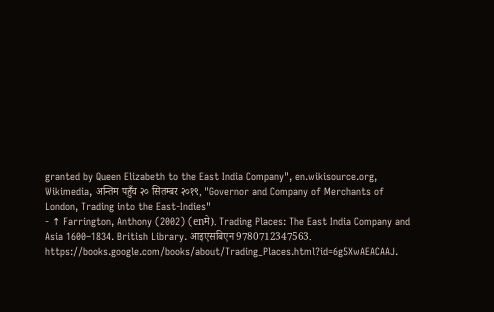granted by Queen Elizabeth to the East India Company", en.wikisource.org, Wikimedia, अन्तिम पहुँच २० सितम्बर २०१९, "Governor and Company of Merchants of London, Trading into the East-Indies"
- ↑ Farrington, Anthony (2002) (enमे). Trading Places: The East India Company and Asia 1600–1834. British Library. आइएसबिएन 9780712347563. https://books.google.com/books/about/Trading_Places.html?id=6g5XwAEACAAJ.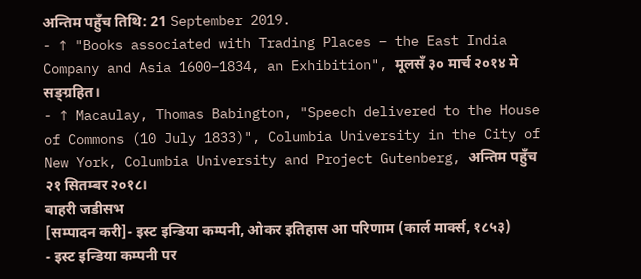अन्तिम पहुँच तिथि: 21 September 2019.
- ↑ "Books associated with Trading Places – the East India Company and Asia 1600–1834, an Exhibition", मूलसँ ३० मार्च २०१४ मे सङ्ग्रहित।
- ↑ Macaulay, Thomas Babington, "Speech delivered to the House of Commons (10 July 1833)", Columbia University in the City of New York, Columbia University and Project Gutenberg, अन्तिम पहुँच २१ सितम्बर २०१८।
बाहरी जडीसभ
[सम्पादन करी]- इस्ट इन्डिया कम्पनी, ओकर इतिहास आ परिणाम (कार्ल मार्क्स, १८५३)
- इस्ट इन्डिया कम्पनी पर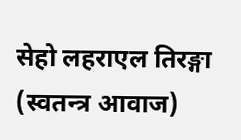सेहो लहराएल तिरङ्गा (स्वतन्त्र आवाज)